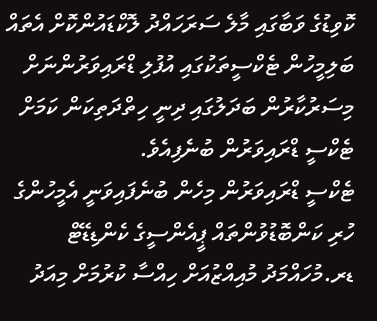ކޮވިޑުގެ ވަބާގައި މާލެ ސަރަހައްދު ލޮކްޑައުންކޮށް އެތައް ބަލިމީހުން ޓެކްސީތަކުގައި އުފުލި ޑްރައިވަރުންނަށް މިސަރުކާރުން ބަދަލުގައި ދިނީ ހިތްދަތިކަން ކަމަށް ޓެކްސީ ޑްރައިވަރުން ބުނެފިއެވެ.
ޓެކްސީ ޑްރައިވަރުން މިހެން ބުނެފައިވަނީ އެމީހުންގެ ހުރި ކަންބޮޑުވުންތައް ޕީއެންސީގެ ކެންޑިޑޭޓް ޑރ.މުހައްމަދު މުއިއްޒުއަށް ހިއްސާ ކުރުމަށް މިއަދު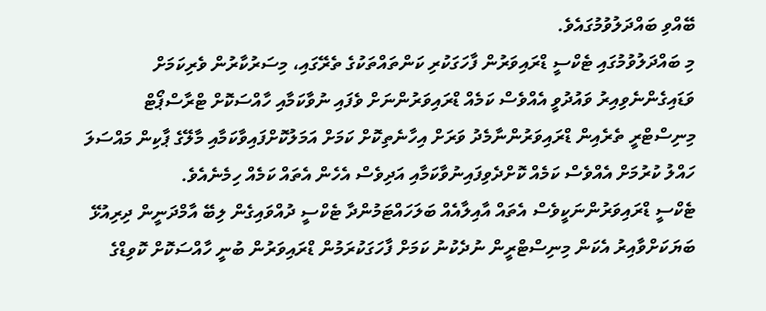ބޭއްވި ބައްދަލުވުމުގައެވެ.
މި ބައްދަލުވުމުގައި ޓެކްސީ ޑްރައިވަރުން ފާހަގަކުރި ކަންތައްތަކުގެ ތެރޭގައި، މިސަރުކާރުން ވެރިކަމަށް ވަޑައިގެންނެވިއިރު ވައުދުވީ އެއްވެސް ކަމެއް ޑްރައިވަރުންނަށް ވެފައި ނުވާކަމާއި ހާއްސަކޮށް ޓްރާސްޕޯޓް މިނިސްޓްރީ ތެރެއިން ޑްރައިވަރުންނާމެދު ވަރަށް އިހާނެތިކޮށް ކަމަށް އަމަލުކޮށްފައިވާކަމާއި މާލޭގެ ޕާކިން މައްސަލަ ހައްލު ކުރުމަށް އެއްވެސް ކަމެއް ކޮށްދެވިފައިނުވާކަމާއި އަދިވެސް އެހެން އެތައް ކަމެއް ހިމެނެއެވެ.
ޓެކްސީ ޑްރައިވަރުންނަކީވެސް އެތައް އާއިލާއެއް ބަލަހައްޓަމުންދާ ޓެކްސީ ދުއްވައިގެން ލިބޭ އާމްދަނީން ދިރިއުޅޭ ބަޔަކަށްވާއިރު އެކަން މިނިސްޓްރީން ނުދެކުނު ކަމަށް ފާހަގަކުރަމުން ޑްރައިވަރުން ބުނީ ހާއްސަކޮށް ކޮވިޑްގެ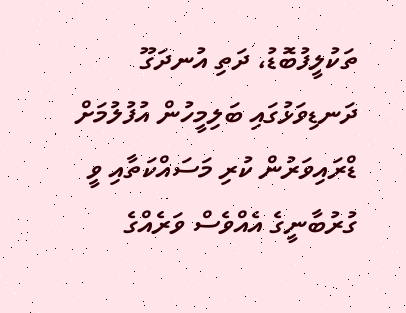ތަކުލީފުބޮޑު، ދަތި އުނދަގޫ ދަނޑިވަޅުގައި ބަލިމީހުން އުފުލުމަށް ޑްރައިވަރުން ކުރި މަސައްކަތާއި ވީ ގުރުބާނީގެ އެއްވެސް ވަރެއްގެ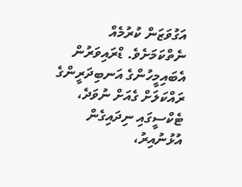އަގުވަޒަން ކުރުމެއް ނެތްކަމަށެވެ. ޑްރައިވަރުން އެބައިމީހުންގެ އަނބިދަރީންގެ ރައްކަލަށް ގެއަށް ނުވަދެ، ޓެކްސީގައި ނިދައިގެން އުޅުނުއިރު،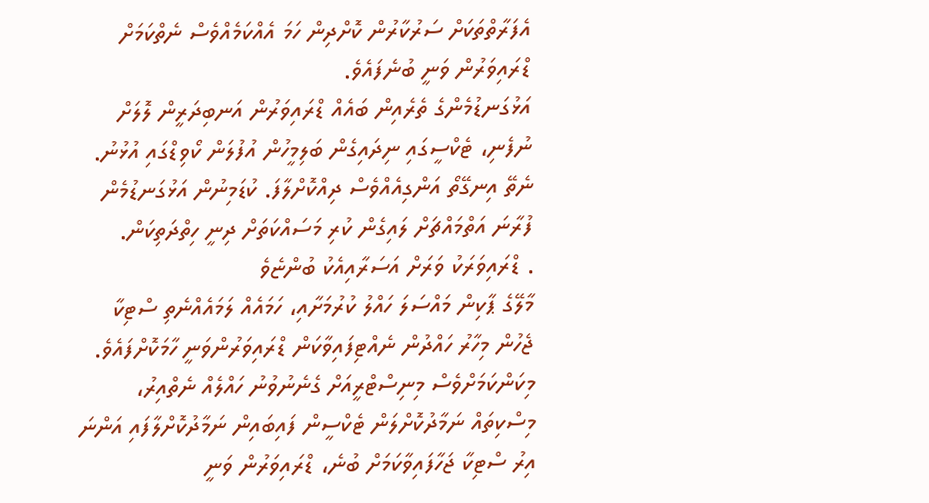އެފަރާތްތަކަށް ސަރުކާރުން ކޮށްދިން ހަމަ އެއްކަމެއްވެސް ނެތްކަމަށް ޑްރައިވަރުން ވަނީ ބުނެފައެވެ.
އަޅުގަނޑުމެންގެ ތެރެއިން ބައެއް ޑްރައިވަރުން އަނބިދަރީން ލޮލަށް ނުފެނި، ޓެކްސީގައި ނިދައިގެން ބަލިމީހުން އުފުލަން ކޯވިޑްގައި އުޅުނު. ނެތޭ އިނގޭތޯ އަންގިއެއްވެސް ދިއްކޮށްލާފަ. ކުޑަމިނުން އަޅުގަނޑުމެން ފުރާނަ އަތްމައްޗަށް ލައިގެން ކުރި މަސައްކަތަށް ދިނީ ހިތްދަތިކަން.
. ޑްރައިވަރަކު ވަރަށް އަސަރާއިއެކު ބުންޏެވެ
މާލޭގެ ޕާކިން މައްސަލަ ހައްލު ކުރުމަށާއި، ހަމައެއް ލަމައެއްނެތި ސްޓިކާ ޖެހުން މިހާރު ހައްދުން ނެއްޓިފައިވާކަން ޑްރައިވަރުންވަނީ ހާމަކޮށްފައެވެ. މިކަންކަމަށްވެސް މިނިސްޓްރީއަށް ގެނެނުވުނު ހައްލެއް ނެތްއިރު، މިސްކިތައް ނަމާދުކޮށްލަން ޓެކްސީން ފައިބައިން ނަމާދުކޮށްލާފައި އަންނަ އިރު ސްޓިކާ ޖަހާފައިވާކަމަށް ބުނެ، ޑްރައިވަރުން ވަނީ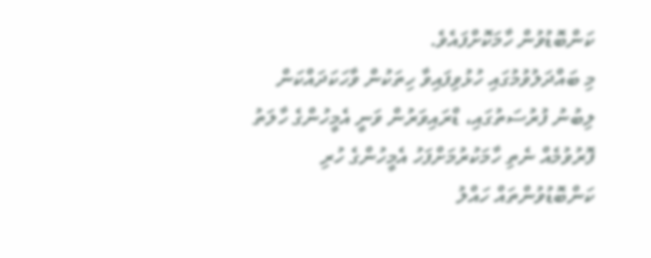ކަންބޮޑުވުން ހާމަކޮށްފައެވެ.
މި ބައްދަލުވުމުގައި ހުޅުވިފައިވާ ހިތަކުން ވާހަކަދައްކަން ލިބުނު ފުރުސަތުގައި، ޑްރައިވަރުން ވަނީ އެމީހުންގެ ހާލަތު ފޮރުވުމެއް ނެތި ހާމަކުރުމަށްފަހު އެމީހުންގެ ހުރި ކަންބޮޑުވުންތައް ހައްލު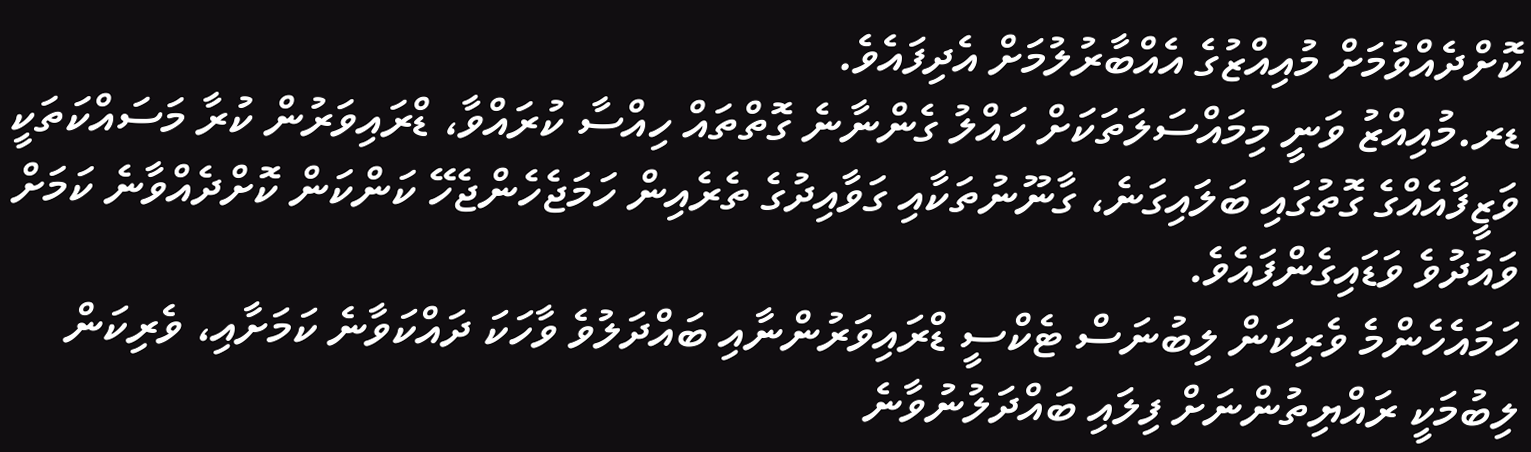ކޮށްދެއްވުމަށް މުއިއްޒުގެ އެއްބާރުލުމަށް އެދިފައެވެ.
ޑރ.މުއިއްޒު ވަނީ މިމައްސަލަތަކަށް ހައްލު ގެންނާނެ ގޮތްތައް ހިއްސާ ކުރައްވާ، ޑްރައިވަރުން ކުރާ މަސައްކަތަކީ ވަޒީފާއެއްގެ ގޮތުގައި ބަލައިގަނެ، ގާނޫނުތަކާއި ގަވާއިދުގެ ތެރެއިން ހަމަޖެހެންޖެހޭ ކަންކަން ކޮށްދެއްވާނެ ކަމަށް ވައުދުވެ ވަޑައިގެންފައެވެ.
ހަމައެހެންމެ ވެރިކަން ލިބުނަސް ޓެކްސީ ޑްރައިވަރުންނާއި ބައްދަލުވެ ވާހަކަ ދައްކަވާނެ ކަމަށާއި، ވެރިކަން ލިބުމަކީ ރައްޔިތުންނަށް ފިލައި ބައްދަލުނުވާނެ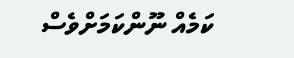ކަމެއް ނޫންކަމަށްވެސް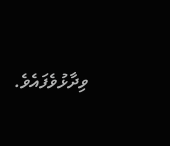ވިދާޅުވެފައެވެ.